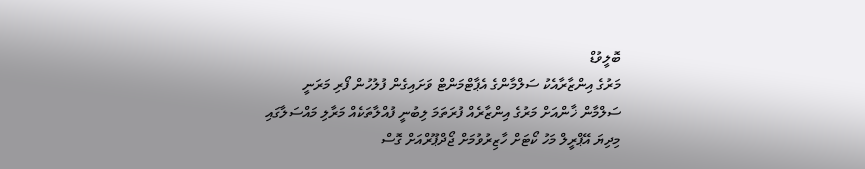ބޮލީވުޑް
މަރުގެ އިންޒާރާއެކު ސަލްމާންގެ އެޕާޓްމަންޓް ވަށައިގެން ފުލުހުން ފޯރި މަރަނީ
ސަލްމާން ޚާންއަށް މަރުގެ އިންޒާރެއް ފުރަތަމަ ލިބުނީ ފުއްލާތަކެއް މަރާލި މައްސަލާގައި މިދިޔަ އޭޕްރީލް މަހު ކޯޓަށް ހާޒިރުވުމަށް ޖޯދްޕޫރްއަށް ގޮސް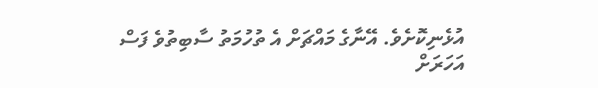އުޅެނިކޮށެވެ. އޭނާގެ މައްޗަށް އެ ތުހުމަތު ސާބިތުވެ ފަސް އަހަރަށް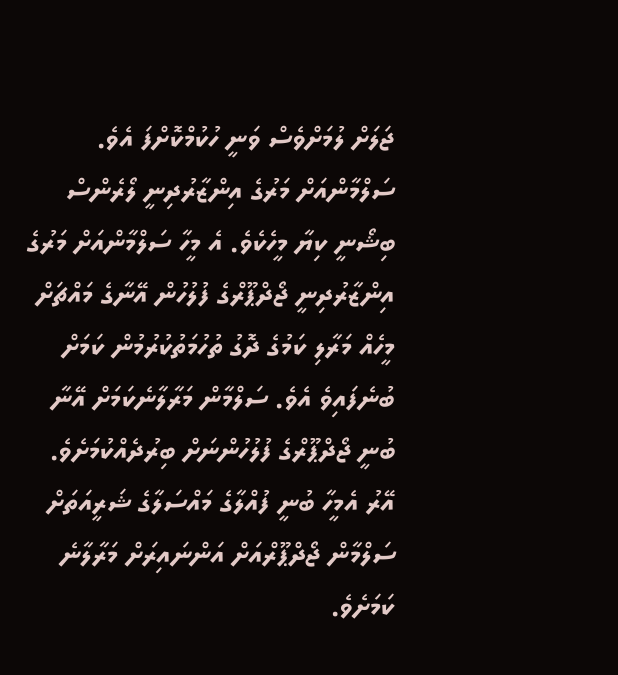ޖަލަށް ލުމަށްވެސް ވަނީ ހުކުމްކޮށްފަ އެވެ.
ސަލްމާންއަށް މަރުގެ އިންޒާރުދިނީ ލޯރެންސް ބިޝޯނީ ކިޔާ މީހެކެވެ. އެ މީހާ ސަލްމާންއަށް މަރުގެ އިންޒާރުދިނީ ޖޯދްޕޫރްގެ ފުލުހުން އޭނާގެ މައްޗަށް މީހެއް މަރާލި ކަމުގެ ދޮގު ތުހުމަތުކުރުމުން ކަމަށް ބުނެފައިވެ އެވެ. ސަލްމާން މަރާލާނެކަމަށް އޭނާ ބުނީ ޖޯދްޕޫރްގެ ފުލުހުންނަށް ބިރުދެއްކުމަށެވެ.
އޭރު އެމީހާ ބުނީ ފުއްލާގެ މައްސަލާގެ ޝަރީއަތަށް ސަލްމާން ޖޯދްޕޫރްއަށް އަންނައިރަށް މަރާލާނެ ކަމަށެވެ.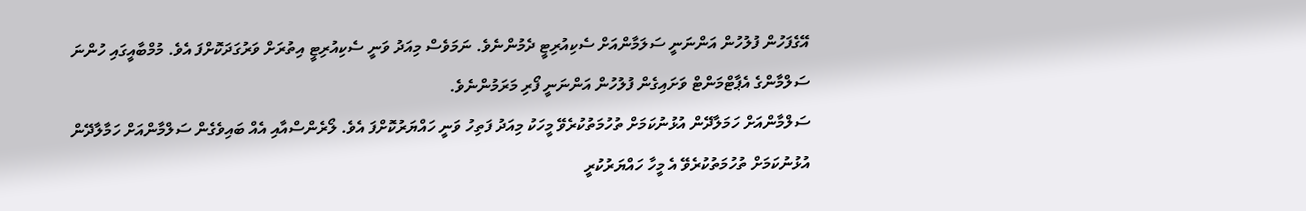އޭގެފަހުން ފުލުހުން އަންނަނީ ސަލަމާންއަށް ސެކިއުރިޓީ ދެމުންނެވެ. ނަމަވެސް މިއަދު ވަނީ ސެކިއުރިޓީ އިތުރަށް ވަރުގަދަކޮށްފަ އެވެ. މުމްބާއީގައި ހުންނަ ސަލްމާންގެ އެޕާޓްމަންޓް ވަށައިގެން ފުލުހުން އަންނަނީ ފޯރި މަރަމުންނެވެ.
ސަލްމާންއަށް ހަމަލާދޭން އުޅުނުކަމަށް ތުހުމަތުކުރެވޭ މީހަކު މިއަދު ފަތިހު ވަނީ ހައްޔަރުކޮށްފަ އެވެ. ލޯރެންސްއާއި އެއް ބައިވެގެން ސަލްމާންއަށް ހަމާލާދޭން އުޅުނުކަމަށް ތުހުމަތުކުރެވޭ އެ މީހާ ހައްޔަރުކުރީ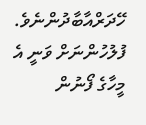ހޭދަރްއާބާދުންނެވެ.
ފުލުހުންނަށް ވަނީ އެ މީހާގެ ފޯނުން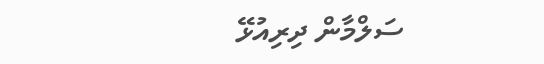ސަލްމާން ދިރިއުޅޭ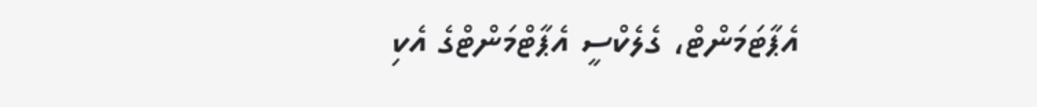އެޕާޓަމަންޓް، ގެލެކްސީ އެޕާޓްމަންޓްގެ އެކި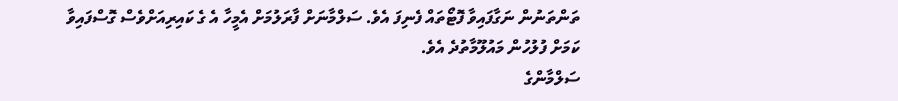ތަންތަނުން ނަގާފައިވާ ފޮޓޯތައް ފެނިފަ އެވެ. ސަލްމާނަށް ފާރަލުމަށް އެމީހާ އެ ގެ ކައިރިއަށްވެސް ގޮސްފައިވާ ކަމަށް ފުލުހުން މައުލޫމާތުދެ އެވެ.
ސަލްމާންގެ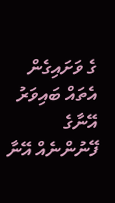ގެ ވަށައިގެން އެތައް ބައިވަރު އޭނާގެ ފޭނުންނެއް އޭނާ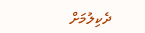ދެކިލުމަށް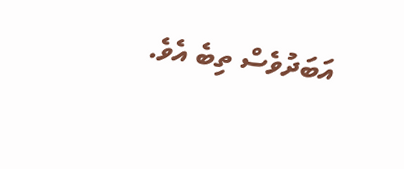އަބަދުވެސް ތިބެ އެވެ.